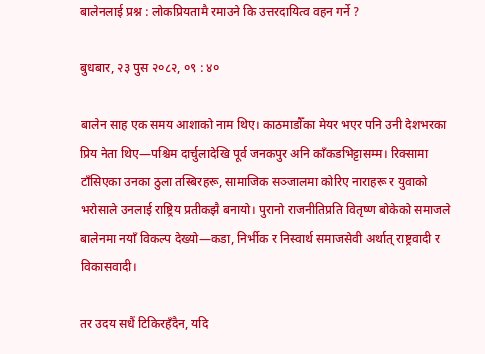बालेनलाई प्रश्न : लोकप्रियतामै रमाउने कि उत्तरदायित्व वहन गर्ने ?

बुधबार, २३ पुस २०८२, ०९ : ४०

बालेन साह एक समय आशाको नाम थिए। काठमाडौँका मेयर भएर पनि उनी देशभरका प्रिय नेता थिए—पश्चिम दार्चुलादेखि पूर्व जनकपुर अनि काँकडभिट्टासम्म। रिक्सामा टाँसिएका उनका ठुला तस्बिरहरू, सामाजिक सञ्जालमा कोरिए नाराहरू र युवाको भरोसाले उनलाई राष्ट्रिय प्रतीकझै बनायो। पुरानो राजनीतिप्रति वितृष्ण बोकेको समाजले बालेनमा नयाँ विकल्प देख्यो—कडा, निर्भीक र निस्वार्थ समाजसेवी अर्थात् राष्ट्रवादी र विकासवादी।

तर उदय सधैं टिकिरहँदैन, यदि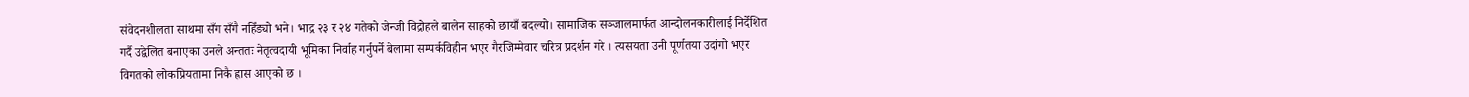संवेदनशीलता साथमा सँग सँगै नहिँड्यो भने। भाद्र २३ र २४ गतेको जेन्जी विद्रोहले बालेन साहको छायाँ बदल्यो। सामाजिक सञ्जालमार्फत आन्दोलनकारीलाई निर्देशित गर्दै उद्वेलित बनाएका उनले अन्ततः नेतृत्वदायी भूमिका निर्वाह गर्नुपर्ने बेलामा सम्पर्कविहीन भएर गैरजिम्मेवार चरित्र प्रदर्शन गरे । त्यसयता उनी पूर्णतया उदांगो भएर विगतको लोकप्रियतामा निकै ह्रास आएको छ ।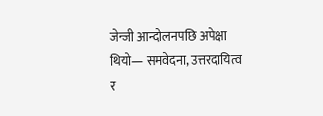जेन्जी आन्दोलनपछि अपेक्षा थियो— समवेदना, उत्तरदायित्व र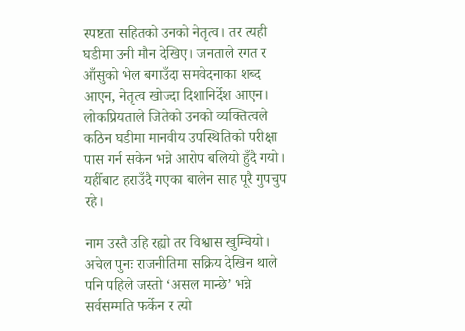स्पष्टता सहितको उनको नेतृत्व। तर त्यही घडीमा उनी मौन देखिए। जनताले रगत र आँसुको भेल बगाउँदा समवेदनाका शब्द आएन, नेतृत्व खोज्दा दिशानिर्देश आएन। लोकप्रियताले जितेको उनको व्यक्तित्वले कठिन घडीमा मानवीय उपस्थितिको परीक्षा पास गर्न सकेन भन्ने आरोप बलियो हुँदै गयो। यहीँबाट हराउँदै गएका बालेन साह पूरै गुपचुप रहे।

नाम उस्तै उहि रह्यो तर विश्वास खुम्चियो। अचेल पुनः राजनीतिमा सक्रिय देखिन थाले पनि पहिले जस्तो ‘असल मान्छे’ भन्ने सर्वसम्मति फर्केन र त्यो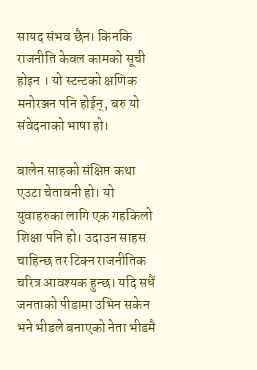सायद संभव छैन। किनकि राजनीति केवल कामको सूची होइन । यो स्टन्टको क्षणिक मनोरञ्जन पनि होईन्, बरु यो संवेदनाको भाषा हो।

बालेन साहको संक्षिप्त कथा एउटा चेतावनी हो। यो युवाहरुका लागि एक गहकिलो शिक्षा पनि हो। उदाउन साहस चाहिन्छ तर टिक्न राजनीतिक चरित्र आवश्यक हुन्छ। यदि सधैं जनताको पीडामा उभिन सकेन भने भीडले बनाएको नेता भीडमै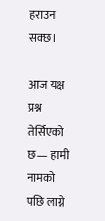हराउन सक्छ।

आज यक्ष प्रश्न तेर्सिएको छ— हामी नामको पछि लाग्ने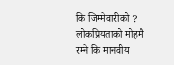कि जिम्मेवारीको ? लोकप्रियताको मोहमै रम्ने कि मानवीय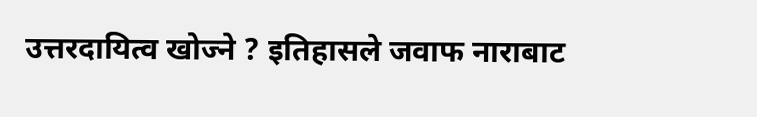उत्तरदायित्व खोज्ने ? इतिहासले जवाफ नाराबाट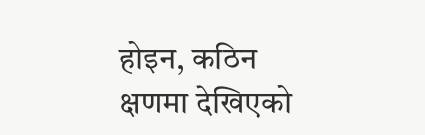होइन, कठिन क्षणमा देखिएको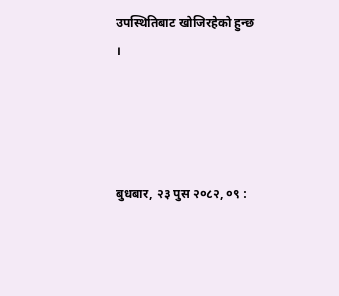उपस्थितिबाट खोजिरहेको हुन्छ ।




बुधबार, २३ पुस २०८२, ०९ :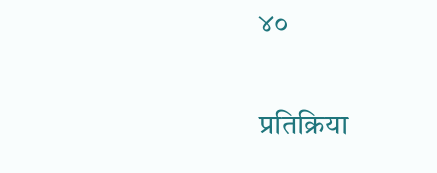४०

प्रतिक्रिया